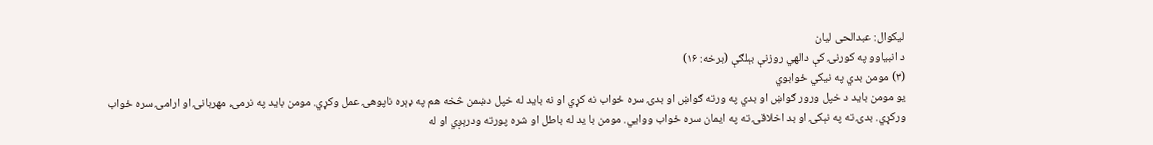لیکوال: عبدالحی لیان
د انبیاوو په کورنۍ کې دالهي روزنې بېلګې (برخه: ۱۶)
(۳) مومن بدي په نیکي ځوابوي
يو مومن باید د خپل ورور ګواښ او بدي په ورته ګواښ او بدۍ سره ځواب نه کړي او نه بايد له خپل دښمن څخه هم په ډېره ناپوهۍ عمل وکړي. مومن بايد په نرمۍ، مهربانۍ او ارامۍ سره ځواب ورکړي. بدۍ ته په نېکۍ او بد اخلاقۍ ته په ايمان سره ځواب ووايي. مومن با يد له باطل او شره پورته ودرېږي او له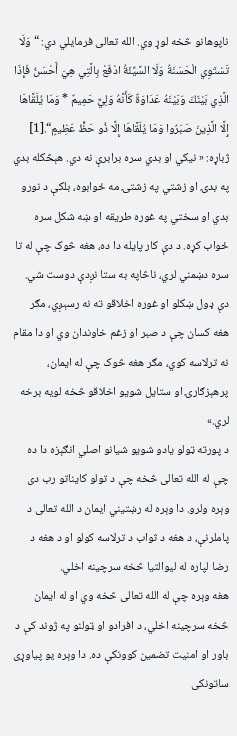ناپوهانو څخه لوړ وي. الله تعالی فرمايلي دي: “وَلَا تَسْتَوِي الْحَسَنَةُ وَلَا السَّيِّئَةُ ادْفَعْ بِالَّتِي هِيَ أَحْسَنُ فَإِذَا الَّذِي بَيْنَكَ وَبَيْنَهُ عَدَاوَةٌ كَأَنَّهُ وَلِيٌّ حَمِيمٌ * وَمَا يُلَقَّاهَا إِلَّا الَّذِينَ صَبَرُوا وَمَا يُلَقَّاهَا إِلَّا ذُو حَظٍّ عَظِيمٍ“.[1] ژباړه: « نیکي او بدي سره برابرې نه دي. هېڅکله بدي په بدۍ او زشتي په زشتۍ مه ځوابوه، بلکې د نورو بدي او سختي په غوره طریقه او ښه شکل سره ځواب کړه. د دې کار پایله دا ده، هغه څوک چې له تا سره دښمني لري، ناڅاپه به ستا نږدې دوست شي. دې ډول ښکلو او غوره اخلاقو ته نه رسېږي، مګر هغه کسان چې د صبر او زغم خاوندان وي او دا مقام نه ترلاسه کوي، مګر هغه څوک چې له ایمان، پرهېزګارۍ او ستایل شويو اخلاقو څخه لويه برخه لري.»
د پورته ټولو یادو شویو شیانو اصلي انګېزه دا ده چې له الله تعالی څخه چې د تولو کایناتو رب دی وېره ولرو. دا وېره له رښتیني ایمان د الله تعالی د پاملرنې، د هغه د ثواب د ترلاسه کولو او د هغه د رضا لپاره له لیوالتیا څخه سرچینه اخلي.
هغه وېره چې له الله تعالی څخه وي او له ایمان څخه سرچینه اخلي، د افرادو او ټولنو په ژوند کې د باور او امنیت تضمین کوونکې ده. دا وېره یو پیاوړی ساتونکی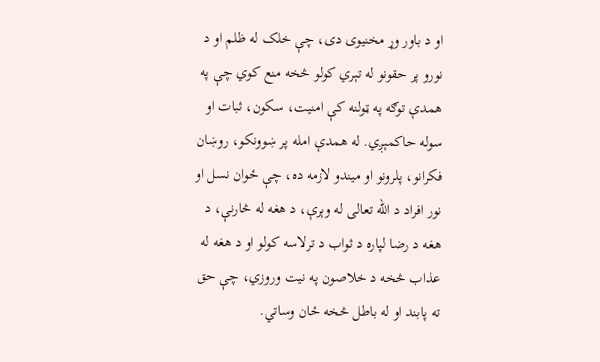او د باور وړ مخنیوی دی، چې خلک له ظلم او د نورو پر حقونو له تېري کولو څخه منع کوي چې په همدې توګه په ټولنه کې امنیت، سکون، ثبات او سوله حاکمېږي. له همدې امله پر ښوونکو، روښان فکرانو، پلرونو او میندو لازمه ده، چې ځوان نسل او نور افراد د الله تعالی له وېرې، د هغه له څارنې، د هغه د رضا لپاره د ثواب د ترلاسه کولو او د هغه له عذاب څخه د خلاصون په نیت وروزي، چې حق ته پابند او له باطل څخه ځان وساتي.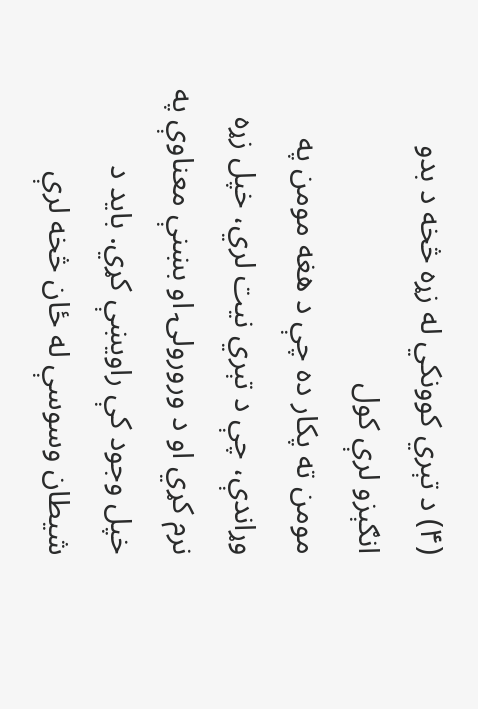(۴) د تېري کوونکي له زړه څخه د بدو انګېزو لرې کول
مومن ته پکار ده چې د هغه مومن په وړاندې، چې د تېري نیت لري، خپل زړه نرم کړي او د ورورولۍ او بښنې معناوې په خپل وجود کې راویښې کړي. باید د شیطان وسوسې له ځان څخه لرې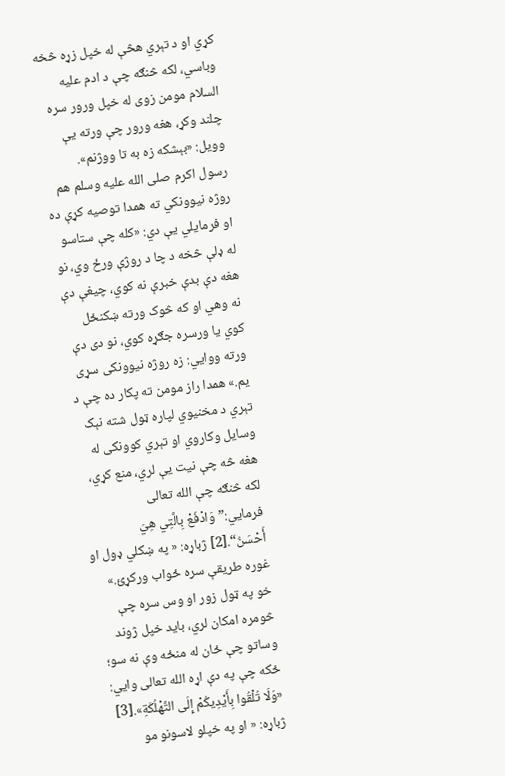کړي او د تېري هڅې له خپل زړه څخه وباسي، لکه څنګه چې د ادم علیه السلام مومن زوی له خپل ورور سره چلند وکړ، هغه ورور چې ورته یې وویل: «بېشکه زه به تا ووژنم».
رسول اکرم صلی الله علیه وسلم هم روژه نیوونکي ته همدا توصیه کړې ده او فرمایلي یې دي: «کله چې ستاسو له ډلې څخه د چا د روژې ورځ وي، نو هغه دې بدې خبرې نه کوي، چیغې دې نه وهي او که څوک ورته ښکنځل کوي یا ورسره جګړه کوي، نو دی دې ورته ووايي: زه روژه نیوونکی سړی یم.» همدا راز مومن ته پکار ده چې د تېري د مخنیوي لپاره ټول شته نېک وسایل وکاروي او تېري کوونکی له هغه څه چې نیت یې لري، منع کړي، لکه څنګه چې الله تعالی فرمایي:”وَادْفَعْ بِالَّتِي هِيَ أَحْسَنُ“.[2] ژباړه: « په ښکلي ډول او غوره طریقې سره ځواب ورکړئ.»
خو په ټول زور او وس سره چې څومره امکان لري، باید خپل ژوند وساتو چې ځان له منځه وې نه سو؛ ځکه چې په دې اړه الله تعالی وايي: «وَلَا تُلْقُوا بِأَيْدِيكُمْ إِلَى التَّهْلُكَةِ».[3] ژباړه: « او په خپلو لاسونو مو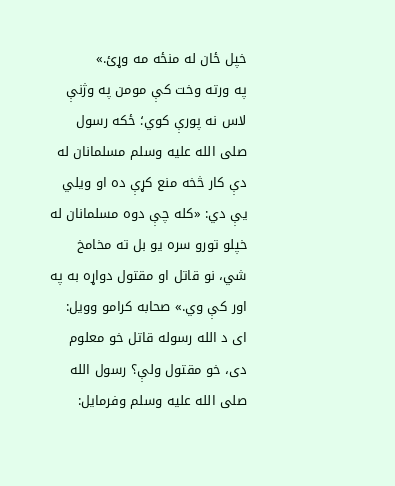خپل ځان له منځه مه وړئ.»
په ورته وخت کې مومن په وژنې لاس نه پورې کوي؛ ځکه رسول صلی الله علیه وسلم مسلمانان له دې کار څخه منع کړې ده او ویلي یې دي: «کله چې دوه مسلمانان له خپلو تورو سره یو بل ته مخامخ شي، نو قاتل او مقتول دواړه به په اور کې وي.» صحابه کرامو وویل: ای د الله رسوله قاتل خو معلوم دی، خو مقتول ولې؟ رسول الله صلی الله علیه وسلم وفرمایل: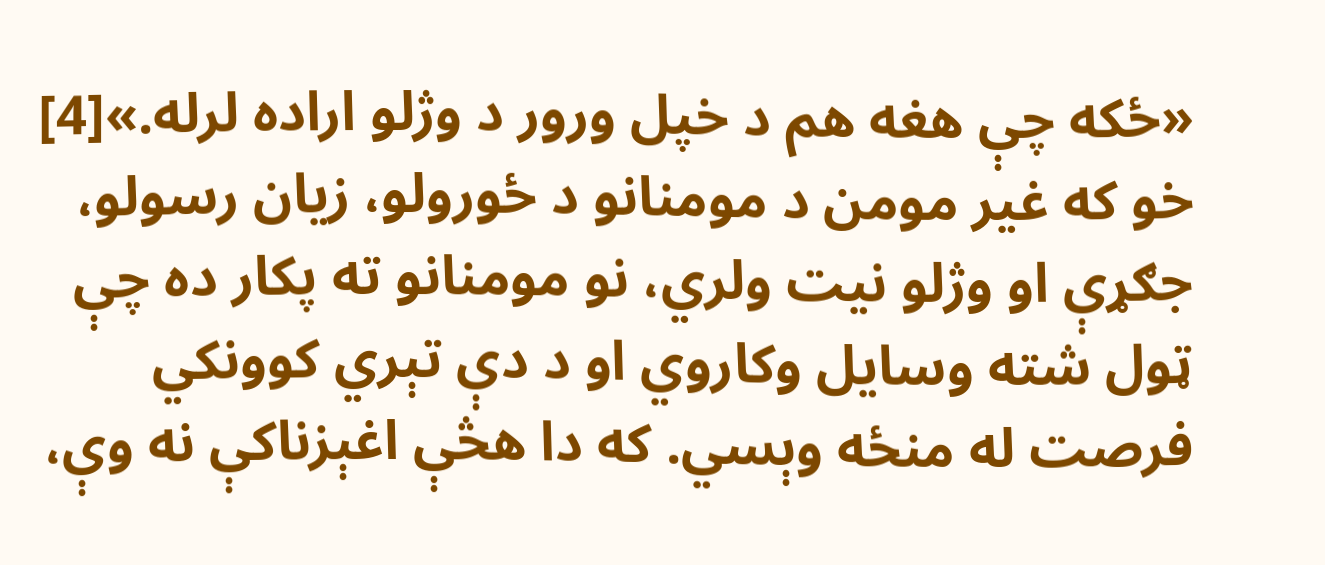«ځکه چې هغه هم د خپل ورور د وژلو اراده لرله.»[4]
خو که غیر مومن د مومنانو د ځورولو، زیان رسولو، جګړې او وژلو نیت ولري، نو مومنانو ته پکار ده چې ټول شته وسایل وکاروي او د دې تېري کوونکي فرصت له منځه وېسي. که دا هڅې اغېزناکې نه وې،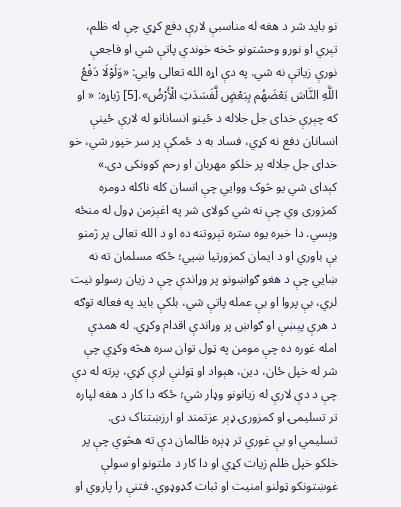نو باید شر د هغه له مناسبې لارې دفع کړي چې له ظلم، تېري او نورو وحشتونو څخه خوندي پاتې شي او فاجعې نورې زیاتې نه شي. په دې اړه الله تعالی وايي: «وَلَوْلَا دَفْعُ اللَّهِ النَّاسَ بَعْضَهُم بِبَعْضٍ لَّفَسَدَتِ الْأَرْضُ».[5] ژباړه: « او که چېرې خدای جل جلاله د ځینو انسانانو له لارې ځينې انسانان دفع نه کړي، فساد به د ځمکې پر سر خپور شي، خو خدای جل جلاله پر خلکو مهربان او رحم کوونکی دی.»
کېدای شي يو څوک ووايي چې انسان کله ناکله دومره کمزوری وي چې نه شي کولای شر په اغېزمن ډول له منځه وېسي. دا خبره یوه ستره تېروتنه ده او د الله تعالی پر ژمنو بې باوري او د ایمان کمزورتیا ښيي؛ ځکه مسلمان ته نه ښايي چې د هغو ګواښونو پر وړاندې چې د زیان رسولو نیت لري، بې پروا او بې عمله پاتې شي، بلکې باید په فعاله توګه د هرې پېښې او ګواښ پر وړاندې اقدام وکړي. له همدې امله غوره ده چې مومن په ټول توان سره هڅه وکړي چې شر له خپل ځان، دین، هېواد او ټولنې لرې کړي، پرته له دې چې د دې لارې له زیانونو وډار شي؛ ځکه دا کار د هغه لپاره تر تسلیمۍ او کمزورۍ ډېر عزتمند او ارزښتناک دی. تسلیمي او بې غوري تر ډېره ظالمان دې ته هڅوي چې پر خلکو خپل ظلم زیات کړي او دا کار د ملتونو او سولې غوښتونکو ټولنو امنیت او ثبات ګډوډوي. فتنې را پاروي او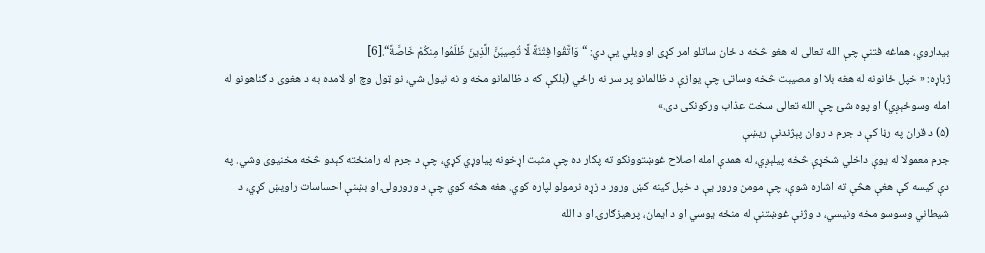بیداروي، هماغه فتنې چې الله تعالی له هغو څخه د ځان ساتلو امر کړی او ويلي يې دي: “وَاتَّقُوا فِتْنَةً لَّا تُصِيبَنَّ الَّذِينَ ظَلَمُوا مِنكُمْ خَاصَّةً“.[6]
ژباړه: « خپل ځانونه له هغه بلا او مصیبت څخه وساتئ چې یوازې د ظالمانو پر سر نه راځي (بلکې که د ظالمانو مخه و نه نیول شي، نو ټول وچ او لامده به د هغوی د ګناهونو له امله وسوځېږي) او پوه شئ چې الله تعالی سخت عذاب ورکونکی دی.»
(۵) د قران په رڼا کې د جرم د روان پېژندنې ريښې
جرم معمولا له یوې داخلي شخړې څخه پیلېږي، له همدې امله اصلاح غوښتوونکو ته پکار ده چې مثبت اړخونه پیاوړي کړي، چې د جرم له رامنځته کېدو څخه مخنیوی وشي. په دې کیسه کې هغې هڅې ته اشاره شوې، چې مومن ورور یې د خپل کینه کښ ورور د زړه نرمولو لپاره کوي. هغه هڅه کوي چې د ورورولۍ او بښنې احساسات راویښ کړي، د شیطاني وسوسو مخه ونیسي، د وژنې غوښتنې له منځه یوسي او د ایمان، پرهيزګارۍ او د الله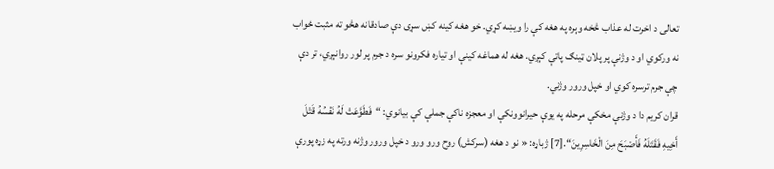تعالی د اخرت له عذاب څخه وېره په هغه کې را ویښه کړي. خو هغه کینه کښ سړی دې صادقانه هڅو ته مثبت ځواب نه ورکوي او د وژنې پر پلان ټینګ پاتې کېږي. هغه له هماغه کینې او تیاره فکرونو سره د جرم پر لور روانېږي، تر دې چې جرم ترسره کوي او خپل ورور وژني.
قران کریم دا د وژنې مخکې مرحله په یوې حیرانوونکې او معجزه ناکې جملې کې بیانوي: “فَطَوَّعَتْ لَهُ نَفْسُهُ قَتْلَ أَخِيهِ فَقَتَلَهُ فَأَصْبَحَ مِنَ الْخَاسِرِينَ“.[7] ژباړه: « نو د هغه (سرکش) روح ورو ورو د خپل ورور وژنه ورته په زړه پورې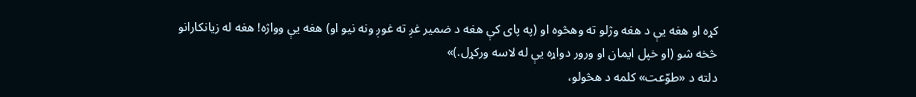کړه او هغه یې د هغه وژلو ته وهڅوه او (په پای کې هغه د ضمیر غږ ته غوږ ونه نیو او) هغه یې وواژه! هغه له زیانکارانو څخه شو (او خپل ایمان او ورور دواړه یې له لاسه ورکړل.)»
دلته د «طوّعت» کلمه د هڅولو،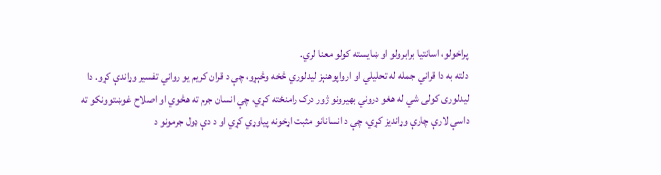پراخولو، اسانتیا برابرولو او ښايسته کولو معنا لري.
دلته به دا قراني جمله له تحلیلي او ارواپوهنېز لیدلوري څخه وڅېړو، چې د قران کریم یو رواني تفسیر وړاندې کړو. دا لیدلوری کولی شي له هغو دروني بهیرونو ژور درک رامنځته کړي، چې انسان جرم ته هڅوي او اصلاح غوښتوونکو ته داسې لارې چارې وړاندیز کړي، چې د انسانانو مثبت اړخونه پیاوړي کړي او د دې ډول جرمونو د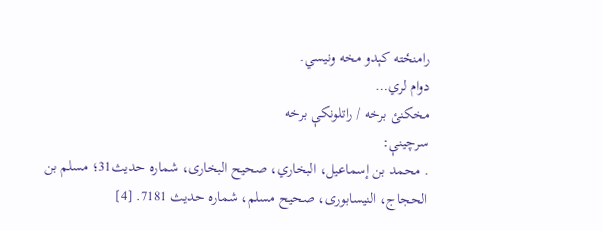رامنځته کېدو مخه ونیسي.
دوام لري…
مخکنئ برخه / راتلونکې برخه
سرچینې:
. محمد بن إسماعيل، البخاري، صحیح البخاری، شماره حدیث31؛ مسلم بن الحجاج، النیسابوری، صحيح مسلم، شماره حدیث 7181. [4]